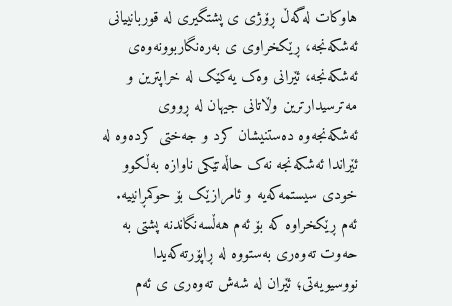هاوکات لەگەڵ ڕۆژی ی پشتگیری لە قوربانییانی ئەشکەنجە، ڕێکخراوی ی بەرەنگاربوونەوەی ئەشکەنجە، ئێرانی وەک یەکێک لە خراپترین و مەترسیدارترین وڵاتانی جیهان لە ڕووی ئەشکەنجەوە دەستنیشان کرد و جەختی کردەوە لە ئێراندا ئەشکەنجە نەک حاڵەتێکی ناوازە بەڵکوو خودی سیستمەکەیە و ئامرازێک بۆ حوکمڕانییە.
ئەم ڕێکخراوە کە بۆ ئەم هەڵسەنگاندنە پشتی بە حەوت تەوەری بەستووە لە ڕاپۆرتەکەیدا نووسیویەتی؛ ئێران لە شەش تەوەری ی ئەم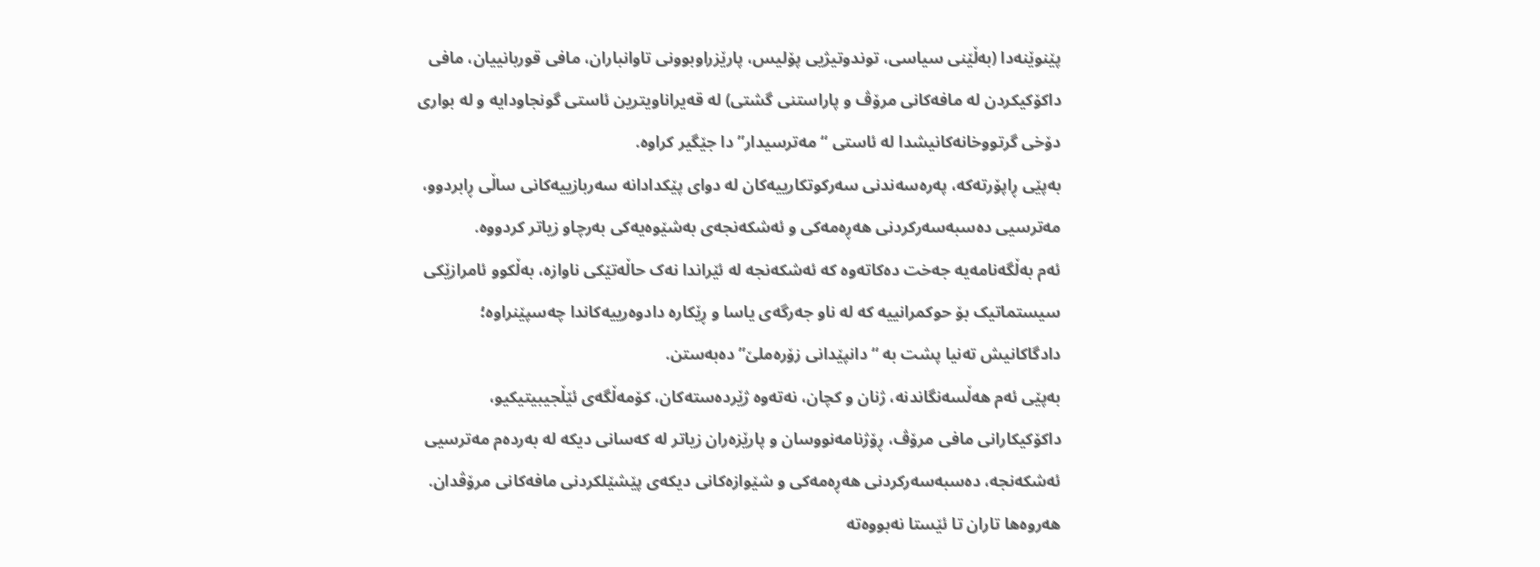پێنوێنەدا (بەڵێنی سیاسی، توندوتیژیی پۆلیس، پارێزراوبوونی تاوانباران، مافی قوربانییان، مافی داکۆکیکردن لە مافەکانی مرۆڤ و پاراستنی گشتی) لە قەیراناویترین ئاستی گونجاودایە و لە بواری دۆخی گرتووخانەکانیشدا لە ئاستی “مەترسیدار”دا جێگیر کراوە.
بەپێی ڕاپۆرتەکە، پەرەسەندنی سەرکوتکارییەکان لە دوای پێکدادانە سەربازییەکانی ساڵی ڕابردوو، مەترسیی دەسبەسەرکردنی هەڕەمەکی و ئەشکەنجەی بەشێوەیەکی بەرچاو زیاتر کردووە.
ئەم بەڵگەنامەیە جەخت دەکاتەوە کە ئەشکەنجە لە ئێراندا نەک حاڵەتێکی ناوازە، بەڵکوو ئامرازێکی سیستماتیک بۆ حوکمرانییە کە لە ناو جەرگەی یاسا و ڕێکارە دادوەرییەکاندا چەسپێنراوە؛ دادگاکانیش تەنیا پشت بە “دانپێدانی زۆرەملێ” دەبەستن.
بەپێی ئەم هەڵسەنگاندنە، ژنان و کچان، نەتەوە ژێردەستەکان، کۆمەڵگەی ئێڵجیبیتیکیو، داکۆکیکارانی مافی مرۆڤ، ڕۆژنامەنووسان و پارێزەران زیاتر لە کەسانی دیکە لە بەردەم مەترسیی ئەشکەنجە، دەسبەسەرکردنی هەڕەمەکی و شێوازەکانی دیکەی پێشێلکردنی مافەکانی مرۆڤدان.
هەروەها تاران تا ئێستا نەبووەتە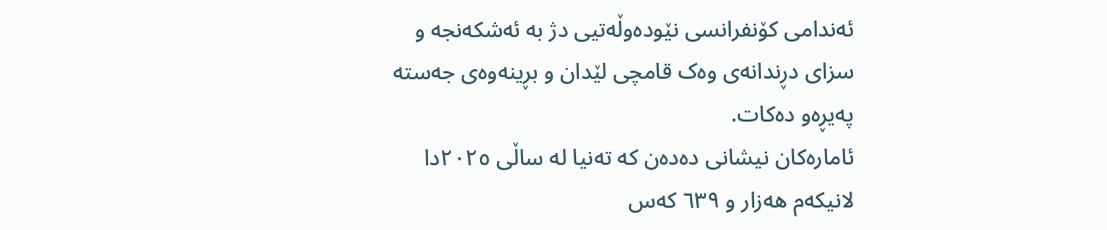ئەندامی کۆنفرانسی نێودەوڵەتیی دژ بە ئەشکەنجە و سزای دڕندانەی وەک قامچی لێدان و بڕینەوەی جەستە پەیڕەو دەکات.
ئامارەکان نیشانی دەدەن کە تەنیا لە ساڵی ٢٠٢٥دا لانیکەم هەزار و ٦٣٩ کەس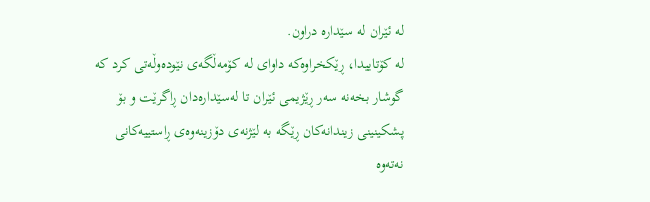لە ئێران لە سێدارە دراون.
لە کۆتاییدا، ڕێکخراوەکە داوای لە کۆمەڵگەی نێودەوڵەتی کرد کە گوشار بخەنە سەر ڕێژیمی ئێران تا لەسێدارەدان ڕاگرێت و بۆ پشکینینی زیندانەکان ڕێگە بە لێژنەی دۆزینەوەی ڕاستییەکانی نەتەوە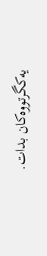یەکگرتووەکان بدات.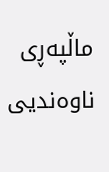ماڵپەڕی ناوەندیی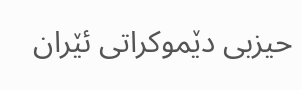حیزبی دێموکراتی ئێران